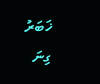ޚަބަރު
ގިނަ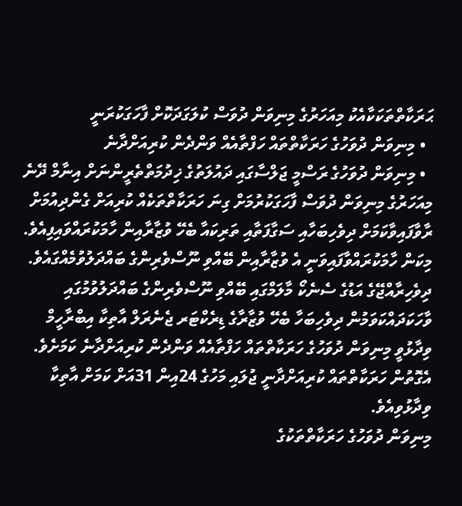ޙަރަކާތްތަކަކާއެކު މިއަހަރުގެ މިނިވަން ދުވަސް ކުލަގަދަކޮށް ފާހަގަކުރަނީ
  • މިނިވަން ދުވަހުގެ ހަރަކާތްތައް ހަފްތާއެއް ވަންދެން ކުރިއަށްދާނެ
  • މިނިވަން ދުވަހުގެ ރަސްމީ ޖަލްސާގައި ދައުލަތުގެ ޚިދުމަތްތެރީންނަށް އިނާމް ދޭނެ
މިއަހަރުގެ މިނިވަން ދުވަސް ފާހަގަކުރުމަށް ގިނަ ހަރަކާތްތަކެއް ކުރިއަށް ގެންދިއުމަށް ރާވާފައިވާކަމަށް ދިވެހިބަހާއި ސަގާފަތާއި ތަރިކައާ ބެހޭ ވުޒާރާއިން ހާމަކުރައްވައިފިއެވެ. މިކަން ހާމަކުރައްވާފައިވަނީ އެ ވުޒާރާއިން ބޭއްވި ނޫސްވެރިންގެ ބައްދަލުވުމެއްގައެވެ.
ދިވެހިރާއްޖޭގެ އަޑުގެ ސެނެކޯ މާލަމްގައި ބޭއްވި ނޫސްވެރިންގެ ބައްދަލުވުމުގައި ވާހަކަދައްކަވަމުން ދިވެހިބަހާ ބެހޭ ވުޒާރާގެ ޑިރެކްޓަރ ޖެނެރަލް އާތިކާ އިބްރާހީމް ވިދާޅުވީ މިނިވަން ދުވަހުގެ ހަރަކާތްތައް ހަފްތާއެއް ވަންދެން ކުރިއަށްދާނެ ކަމަށެވެ. އެގޮތުން ހަރަކާތްތައް ކުރިއަށްދާނީ ޖުލައި މަހުގެ 24އިން 31އަށް ކަމަށް އާތިކާ ވިދާޅުވިއެވެ.
މިނިވަން ދުވަހުގެ ހަރަކާތްތަކުގެ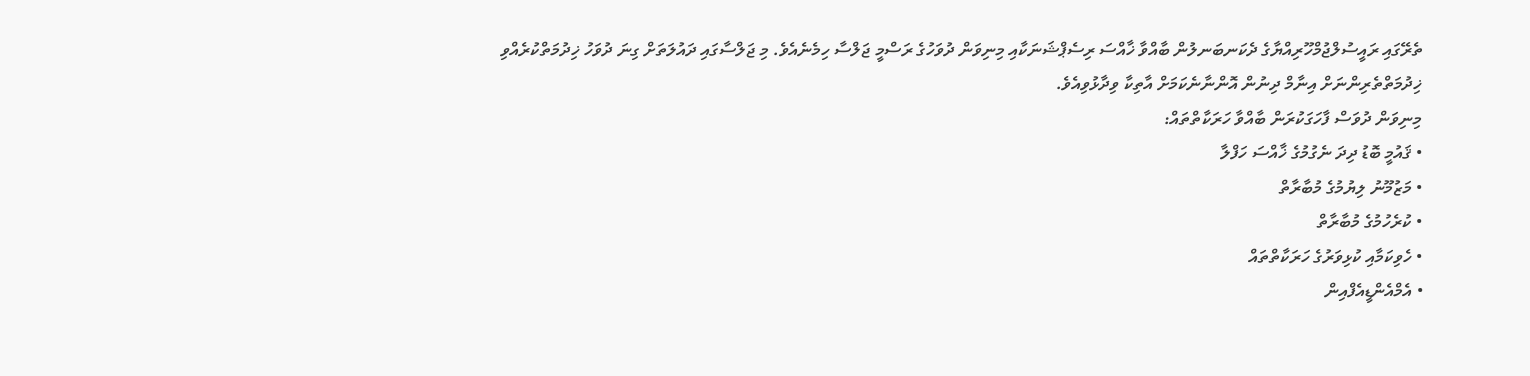ތެރޭގައި ރައީސުލްޖުމްހޫރިއްޔާގެ ދެކަނބަނލުން ބާއްވާ ޚާއްސަ ރިސެޕްޝަނަކާއި މިނިވަން ދުވަހުގެ ރަސްމީ ޖަލްސާ ހިމެނެއެވެ. މި ޖަލްސާގައި ދައުލަތަށް ގިނަ ދުވަހު ޚިދުމަތްކުރެއްވި ޚިދުމަތްތެރިންނަށް އިނާމް ދިނުން އޮންނާނެކަމަށް އާތިކާ ވިދާޅުވިއެވެ.
މިނިވަން ދުވަސް ފާހަގަކުރަން ބާއްވާ ހަރަކާތްތައް:
• ޤައުމީ ބޮޑު ދިދަ ނެގުމުގެ ޚާއްސަ ހަފްލާ
• މަޒުމޫނު ލިޔުމުގެ މުބާރާތް
• ކުރެހުމުގެ މުބާރާތް
• ހެވިކަމާއި ކުޅިވަރުގެ ހަރަކާތްތައް
• އެމްއެންޑީއެފްއިން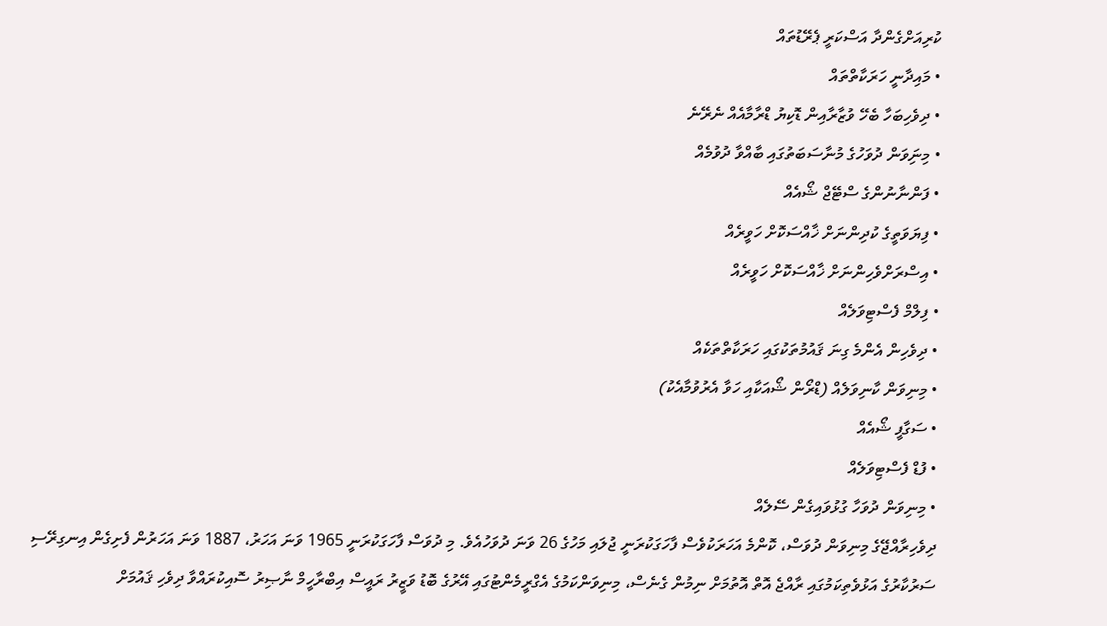ކުރިއަށްގެންދާ އަސްކަރީ ޕެރޭޑުތައް
• މައިދާނީ ހަރަކާތްތައް
• ދިވެހިބަހާ ބެހޭ ވުޒާރާއިން ޑޮކިޔު ޑްރާމާއެއް ނެރޭނެ
• މިނިަވަން ދުވަހުގެ މުނާސަބަތުގައި ބާއްވާ ދުވުމެއް
• ފަންނާނުންގެ ސްޓޭޖް ޝޯއެއް
• ފިޔަވަތީގެ ކުދިންނަށް ޚާއްސަކޮށް ހަވީރެއް
• އިސްރަށްވެހިންނަށް ޚާއްސަކޮށް ހަވީރެއް
• ފިލްމް ފެސްޓިވަލެއް
• ދިވެހިން އެންމެ ގިނަ ޤައުމުތަކުގައި ހަރަކާތްތަކެއް
• މިނިވަން ކާނިވަލެއް (ޑްރޯން ޝޯއަކާއި ހަވާ އެރުވުމާއެކު)
• ސަގާފީ ޝޯއެއް
• ފުޑް ފެސްޓިވަލެއް
• މިނިވަން ދުވަހާ ގުޅުވައިގެން ސޭލެއް
ދިވެހިރާއްޖޭގެ މިނިވަން ދުވަސް، ކޮންމެ އަހަރަކުވެސް ފާހަގަކުރަނީ ޖުލައި މަހުގެ 26 ވަނަ ދުވަހުއެވެ. މި ދުވަސް ފާހަގަކުރަނީ 1965 ވަނަ އަހަރު، 1887 ވަނަ އަހަރުން ފެށިގެން އިނގިރޭސި ސަރުކާރުގެ އަޅުވެތިކަމުގައި ރާއްޖެ އޮތް އޮތުމަށް ނިމުން ގެނެސް، މިނިވަންކަމުގެ އެގްރީމެންޓުގައި އޭރުގެ ބޮޑު ވަޒީރު ރައީސް އިބްރާހީމް ނާޞިރު ސޮއިކުރައްވާ ދިވެހި ޤައުމަށް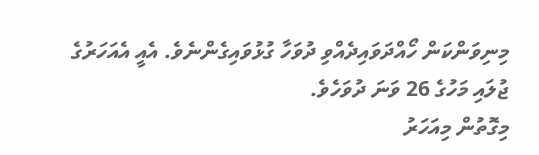މިނިވަންކަން ހޯއްދަވައިދެއްވި ދުވަހާ ގުޅުވައިގެންނެވެ. އެއީ އެއަހަރުގެ ޖުލައި މަހުގެ 26 ވަނަ ދުވަހެވެ.
މިގޮތުން މިއަހަރު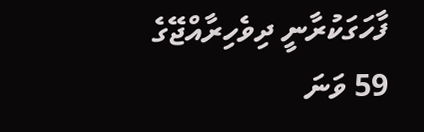ފާހަގަކުރާނީ ދިވެހިރާއްޖޭގެ 59 ވަނަ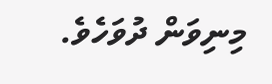މިނިވަން ދުވަހެވެ.